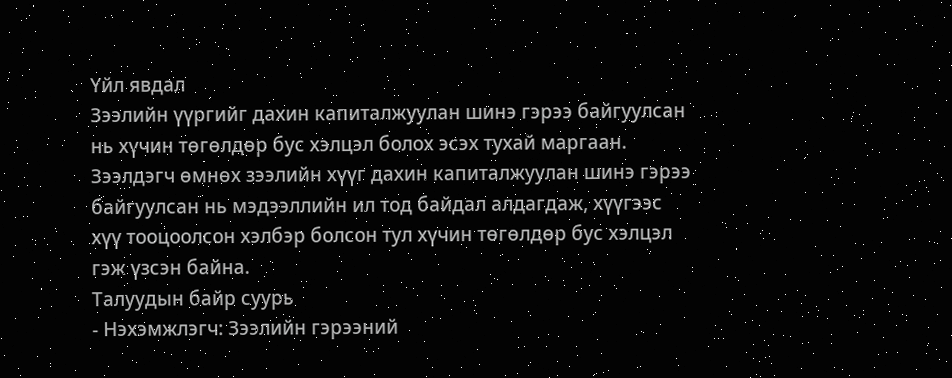Үйл явдал
Зээлийн үүргийг дахин капиталжуулан шинэ гэрээ байгуулсан нь хүчин төгөлдөр бус хэлцэл болох эсэх тухай маргаан. Зээлдэгч өмнөх зээлийн хүүг дахин капиталжуулан шинэ гэрээ байгуулсан нь мэдээллийн ил тод байдал алдагдаж, хүүгээс хүү тооцоолсон хэлбэр болсон тул хүчин төгөлдөр бус хэлцэл гэж үзсэн байна.
Талуудын байр суурь
- Нэхэмжлэгч: Зээлийн гэрээний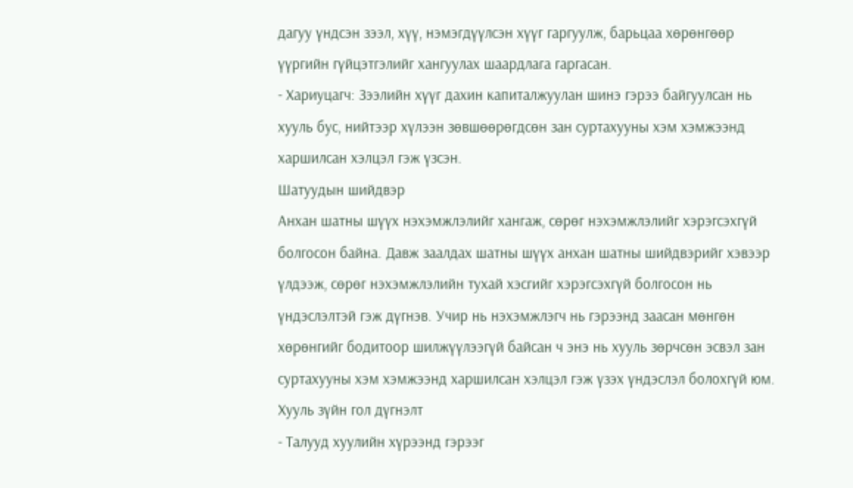дагуу үндсэн зээл, хүү, нэмэгдүүлсэн хүүг гаргуулж, барьцаа хөрөнгөөр үүргийн гүйцэтгэлийг хангуулах шаардлага гаргасан.
- Хариуцагч: Зээлийн хүүг дахин капиталжуулан шинэ гэрээ байгуулсан нь хууль бус, нийтээр хүлээн зөвшөөрөгдсөн зан суртахууны хэм хэмжээнд харшилсан хэлцэл гэж үзсэн.
Шатуудын шийдвэр
Анхан шатны шүүх нэхэмжлэлийг хангаж, сөрөг нэхэмжлэлийг хэрэгсэхгүй болгосон байна. Давж заалдах шатны шүүх анхан шатны шийдвэрийг хэвээр үлдээж, сөрөг нэхэмжлэлийн тухай хэсгийг хэрэгсэхгүй болгосон нь үндэслэлтэй гэж дүгнэв. Учир нь нэхэмжлэгч нь гэрээнд заасан мөнгөн хөрөнгийг бодитоор шилжүүлээгүй байсан ч энэ нь хууль зөрчсөн эсвэл зан суртахууны хэм хэмжээнд харшилсан хэлцэл гэж үзэх үндэслэл болохгүй юм.
Хууль зүйн гол дүгнэлт
- Талууд хуулийн хүрээнд гэрээг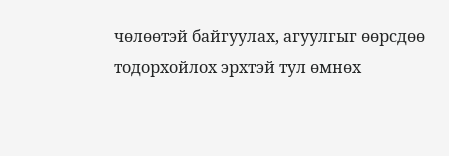чөлөөтэй байгуулах, агуулгыг өөрсдөө тодорхойлох эрхтэй тул өмнөх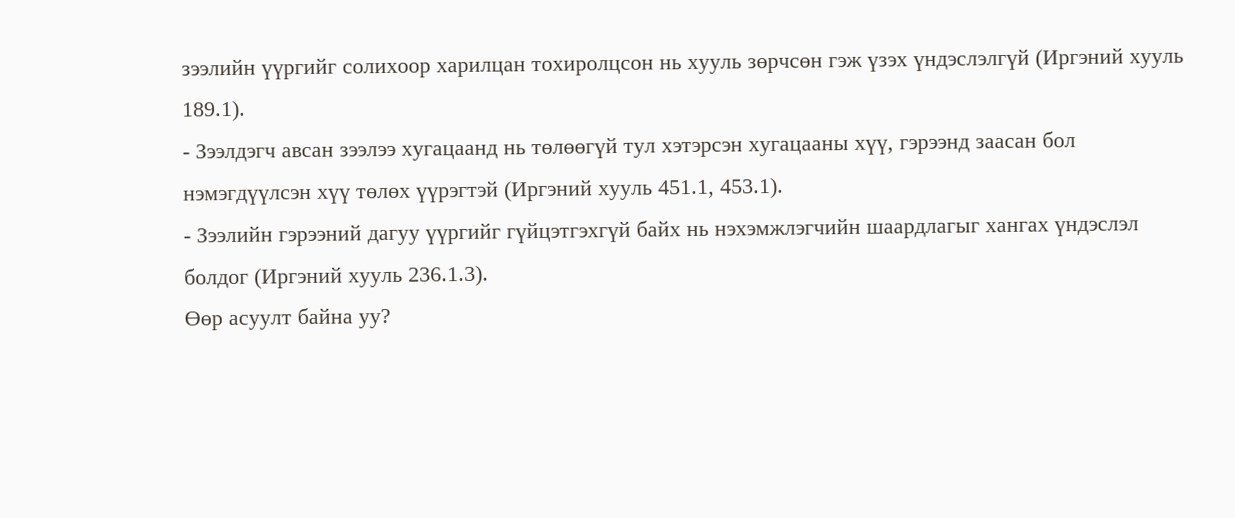зээлийн үүргийг солихоор харилцан тохиролцсон нь хууль зөрчсөн гэж үзэх үндэслэлгүй (Иргэний хууль 189.1).
- Зээлдэгч авсан зээлээ хугацаанд нь төлөөгүй тул хэтэрсэн хугацааны хүү, гэрээнд заасан бол нэмэгдүүлсэн хүү төлөх үүрэгтэй (Иргэний хууль 451.1, 453.1).
- Зээлийн гэрээний дагуу үүргийг гүйцэтгэхгүй байх нь нэхэмжлэгчийн шаардлагыг хангах үндэслэл болдог (Иргэний хууль 236.1.3).
Өөр асуулт байна уу?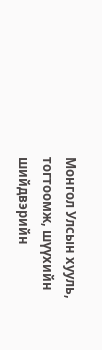Монгол Улсын хууль, тогтоомж, шүүхийн шийдвэрийн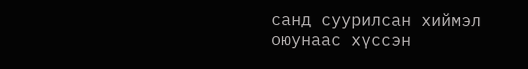санд суурилсан хиймэл оюунаас хүссэн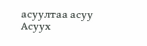асуултаа асуу
Асуух